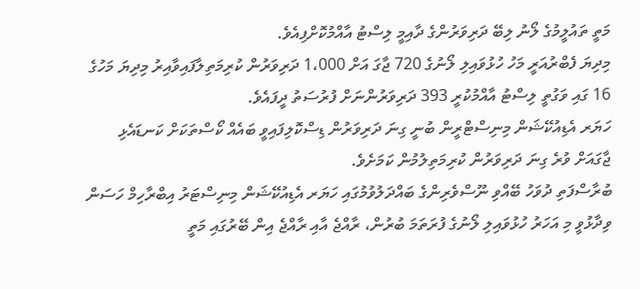މަތީ ތައުލީމުގެ ލޯނު ލިބޭ ދަރިވަރުންގެ ދާއިމީ ލިސްޓު އާއްމުކޮށްފިއެވެ.
މިދިޔަ ފެބްރުއަރީ މަހު ހުޅުވައިލި ލޯނުގެ 720 ޖާގަ އަށް 1،000 ދަރިވަރުން ކުރިމަތިލާފައިވާއިރު މިދިޔަ މަހުގެ 16 ގައި ވަގުތީ ލިސްޓު އާއްމުކުރީ 393 ދަރިވަރުންނަށް ފުރުސަތު ދީފައެވެ.
ހަޔަރ އެޑިއުކޭޝަން މިނިސްޓްރީން ބުނީ ގިނަ ދަރިވަރުން ޑިސްކޮލިފައިވީ ބައެއް ކޯސްތަކަށް ކަނޑައެޅި ޖާގައަށް ވުރެ ގިނަ ދަރިވަރުން ކުރިމަތިލުމުން ކަމަށެވެ.
ބުރާސްފަތި ދުވަހު ބޭއްވި ނޫސްވެރިންގެ ބައްދަލުވުމުގައި ހަޔަރ އެޑިއުކޭޝަން މިނިސްޓަރު އިބްރާހިމް ހަސަން ވިދާޅުވީ މި އަހަރު ހުޅުވައިލި ލޯނުގެ ފުރަތަމަ ބުރުން، ރާއްޖެ އާއި ރާއްޖެ އިން ބޭރުގައި މަތީ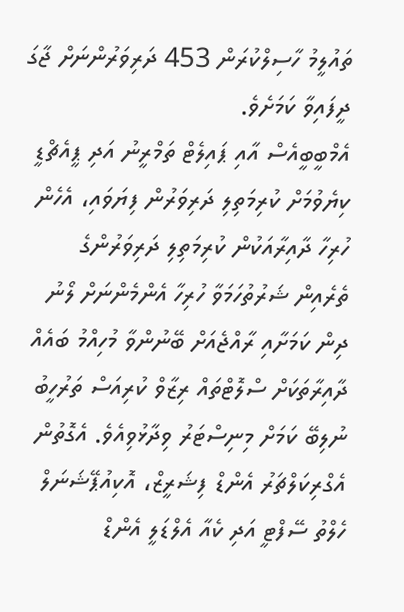ތައުލީމު ހާސިލްކުރަން 453 ދަރިވަރުންނަށް ޖާގަ ދީފައިވާ ކަމަށެވެ.
އެމްބީބީއެސް އާއި ޕައިލެޓް ތަމްރީނު އަދި ޕީއެޗްޑީ ކިޔެވުމަށް ކުރިމަތިލި ދަރިވަރުން ފިޔަވައި، އެހެން ހުރިހާ ދާއިރާއަކުން ކުރިމަތިލި ދަރިވަރުންގެ ތެރެއިން ޝަރުތުހަމަވާ ހުރިހާ އެންމެންނަށް ލޯނު ދިން ކަމަށާއި ރާއްޖެއަށް ބޭނުންވާ މުހިއްމު ބައެއް ދާއިރާތަކަށް ސްލޮޓްތައް ރިޒާވް ކުރިއަސް ތަރުހީބު ނުލިބޭ ކަމަށް މިނިސްޓަރު ވިދާޅުވިއެވެ. އެގޮތުން އެގްރިކަލްޗަރު އެންޑް ފިޝަރީޒް، އޮކިއުޕޭޝަނަލް ހެލްތު ސޭފްޓީ އަދި ކެއާ އެލްޑަލީ އެންޑް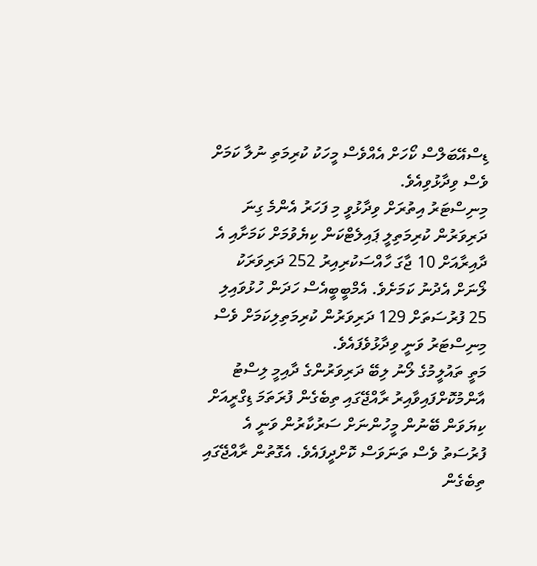ޑިސްއޭބަލްސް ކޯހަށް އެއްވެސް މީހަކު ކުރިމަތި ނުލާ ކަމަށް ވެސް ވިދާޅުވިއެވެ.
މިނިސްޓަރު އިތުރަށް ވިދާޅުވީ މި ފަހަރު އެންމެ ގިނަ ދަރިވަރުން ކުރިމަތިލީ ޕައިލެޓްކަން ކިޔެވުމަށް ކަމަށާއި އެ ދާއިރާއަށް 10 ޖާގަ ހާއްސަކުރިއިރު 252 ދަރިވަރަކު ލޯނަށް އެދުނު ކަމަށެވެ. އެމްބީބީއެސް ހަދަން ހުޅުވައިލި 25 ފުރުސަތަށް 129 ދަރިވަރުން ކުރިމަތިލިކަމަށް ވެސް މިނިސްޓަރު ވަނީ ވިދާޅުވެފައެވެ.
މަތީ ތައުލީމުގެ ލޯނު ލިބޭ ދަރިވަރުންގެ ދާއިމީ ލިސްޓު އާންމުކޮށްފައިވާއިރު ރާއްޖޭގައި ތިބެގެން ފުރަތަމަ ޑިގްރީއަށް ކިޔަވަން ބޭނުން މީހުންނަށް ސަރުކާރުން ވަނީ އެ ފުރުސަތު ވެސް ތަނަވަސް ކޮށްދީފައެވެ. އެގޮތުން ރާއްޖޭގައި ތިބެގެން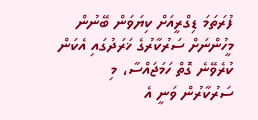ފުރަތަމަ ޑިގްރީއަށް ކިޔަވަން ބޭނުން މީހުންނަށް ސަރުކާރުގެ ޚަރަދުގައި އެކަން ކުރެވޭނެ ގޮތް ހަމަޖައްސާ، މި ސަރުކާރުން ވަނީ އެ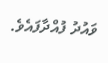ވައުދު ފުއްދާފައެވެ.